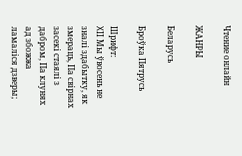Чтение онлайн

ЖАНРЫ

Беларусь

Броўка Пятрусь

Шрифт:
XII Мы ўвосень не зналі здабытку, як змераць, Па свірнах засекі стаялі з дабром, Па клунях ад збожжа ламаліся дзверы;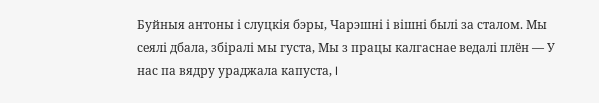Буйныя антоны і слуцкія бэры, Чарэшні і вішні былі за сталом. Мы сеялі дбала, збіралі мы густа, Мы з працы калгаснае ведалі плён — У нас па вядру ураджала капуста, I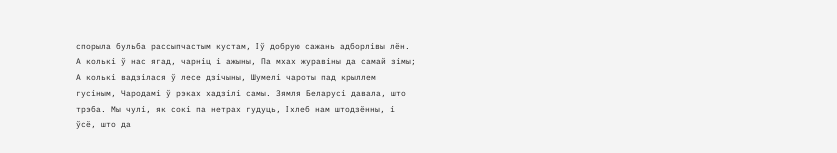спорыла бульба рассыпчастым кустам, I ў добрую сажань адборлівы лён. А колькі ў нас ягад, чарніц і ажыны, Па мхах журавіны да самай зімы; А колькі вадзілася ў лесе дзічыны, Шумелі чароты пад крыллем гусіным, Чародамі ў рэках хадзілі самы. Зямля Беларусі давала, што трэба. Мы чулі, як сокі па нетрах гудуць, I хлеб нам штодзённы, і ўсё, што да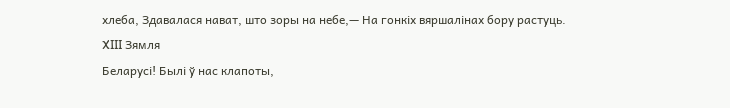хлеба, Здавалася нават, што зоры на небе,— На гонкіх вяршалінах бору растуць.
XIII Зямля
Беларусі! Былі ў нас клапоты,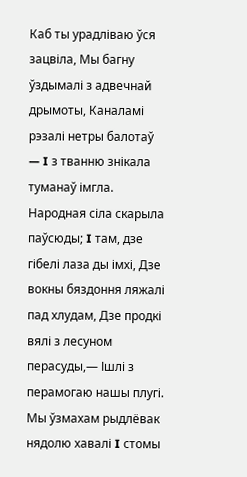Каб ты урадліваю ўся зацвіла, Мы багну ўздымалі з адвечнай дрымоты, Каналамі рэзалі нетры балотаў — I з тванню знікала туманаў імгла.
Народная сіла скарыла паўсюды; I там, дзе гібелі лаза ды імхі, Дзе вокны бяздоння ляжалі пад хлудам, Дзе продкі вялі з лесуном перасуды,— Ішлі з перамогаю нашы плугі. Мы ўзмахам рыдлёвак нядолю хавалі I стомы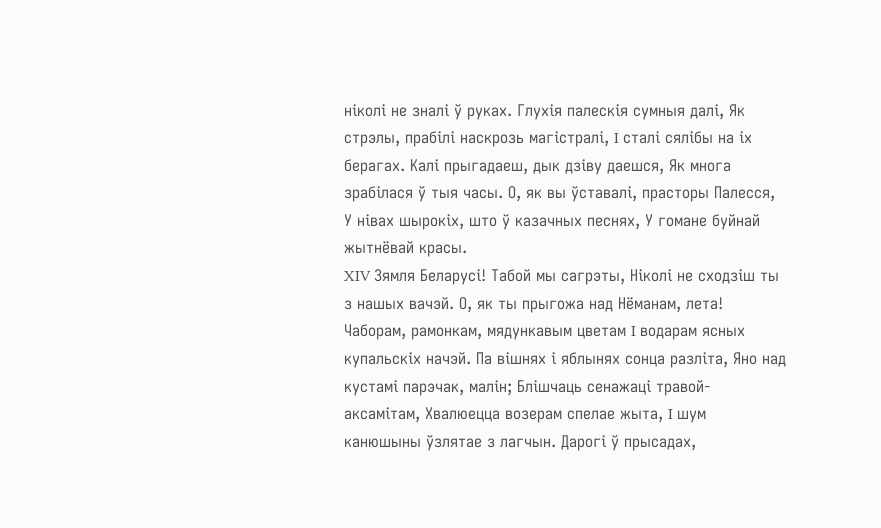ніколі не зналі ў руках. Глухія палескія сумныя далі, Як стрэлы, прабілі наскрозь магістралі, I сталі сялібы на іх берагах. Калі прыгадаеш, дык дзіву даешся, Як многа зрабілася ў тыя часы. О, як вы ўставалі, прасторы Палесся, У нівах шырокіх, што ў казачных песнях, У гомане буйнай жытнёвай красы.
XIV Зямля Беларусі! Табой мы сагрэты, Ніколі не сходзіш ты з нашых вачэй. О, як ты прыгожа над Нёманам, лета! Чаборам, рамонкам, мядункавым цветам I водарам ясных купальскіх начэй. Па вішнях і яблынях сонца разліта, Яно над кустамі парэчак, малін; Блішчаць сенажаці травой-аксамітам, Хвалюецца возерам спелае жыта, I шум канюшыны ўзлятае з лагчын. Дарогі ў прысадах,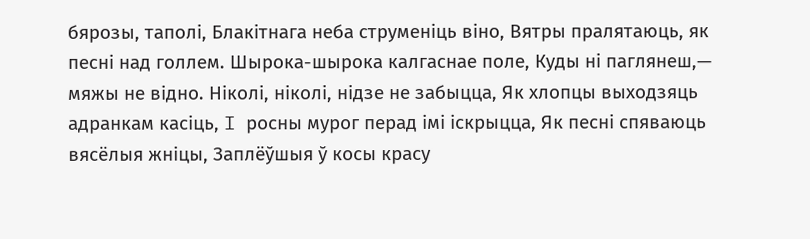бярозы, таполі, Блакітнага неба струменіць віно, Вятры пралятаюць, як песні над голлем. Шырока-шырока калгаснае поле, Куды ні паглянеш,— мяжы не відно. Ніколі, ніколі, нідзе не забыцца, Як хлопцы выходзяць адранкам касіць, I росны мурог перад імі іскрыцца, Як песні спяваюць вясёлыя жніцы, Заплёўшыя ў косы красу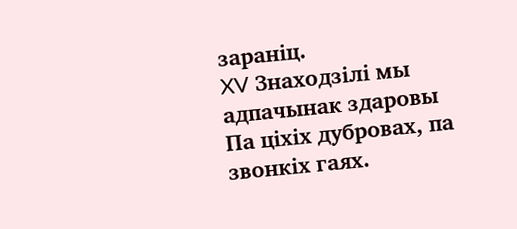зараніц.
XV Знаходзілі мы адпачынак здаровы Па ціхіх дубровах, па звонкіх гаях.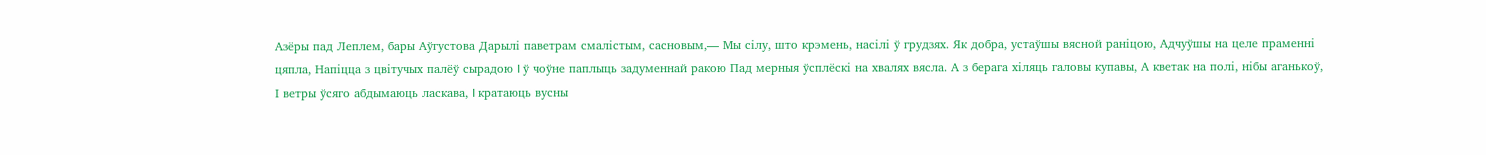Азёры пад Леплем, бары Аўгустова Дарылі паветрам смалістым, сасновым,— Мы сілу, што крэмень, насілі ў грудзях. Як добра, устаўшы вясной раніцою, Адчуўшы на целе праменні цяпла, Напіцца з цвітучых палёў сырадою I ў чоўне паплыць задуменнай ракою Пад мерныя ўсплёскі на хвалях вясла. А з берага хіляць галовы купавы, А кветак на полі, нібы аганькоў, І ветры ўсяго абдымаюць ласкава, I кратаюць вусны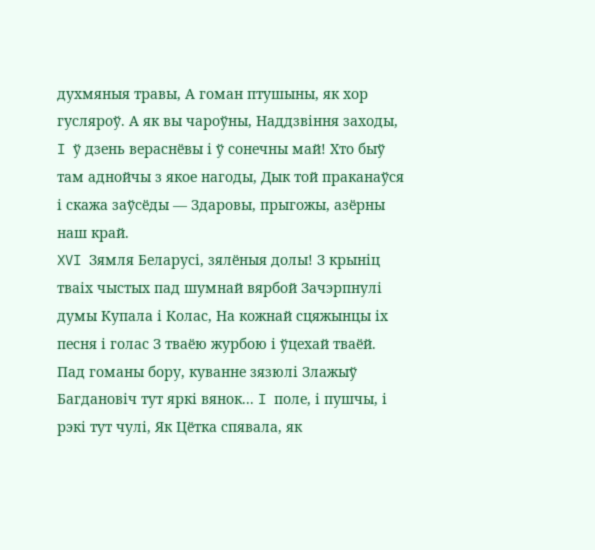духмяныя травы, А гоман птушыны, як хор гусляроў. А як вы чароўны, Наддзвіння заходы, I ў дзень вераснёвы і ў сонечны май! Хто быў там аднойчы з якое нагоды, Дык той праканаўся і скажа заўсёды — Здаровы, прыгожы, азёрны наш край.
XVI Зямля Беларусі, зялёныя долы! З крыніц тваіх чыстых пад шумнай вярбой Зачэрпнулі думы Купала і Колас, На кожнай сцяжынцы іх песня і голас З тваёю журбою і ўцехай тваёй. Пад гоманы бору, куванне зязюлі Злажыў Багдановіч тут яркі вянок... I поле, і пушчы, і рэкі тут чулі, Як Цётка спявала, як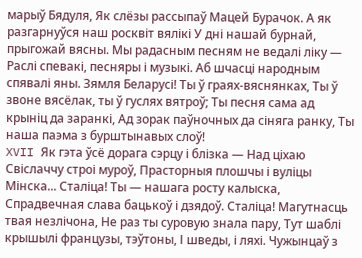марыў Бядуля, Як слёзы рассыпаў Мацей Бурачок. А як разгарнуўся наш росквіт вялікі У дні нашай бурнай, прыгожай вясны. Мы радасным песням не ведалі ліку — Раслі спевакі, песняры і музыкі. Аб шчасці народным спявалі яны. Зямля Беларусі! Ты ў граях-вяснянках, Ты ў звоне вясёлак, ты ў гуслях вятроў; Ты песня сама ад крыніц да заранкі, Ад зорак паўночных да сіняга ранку, Ты наша паэма з бурштынавых слоў!
XVII Як гэта ўсё дорага сэрцу і блізка — Над ціхаю Свіслаччу строі муроў, Прасторныя плошчы і вуліцы Мінска... Сталіца! Ты — нашага росту калыска, Спрадвечная слава бацькоў і дзядоў. Сталіца! Магутнасць твая незлічона, Не раз ты суровую знала пару, Тут шаблі крышылі французы, тэўтоны, І шведы, і ляхі. Чужынцаў з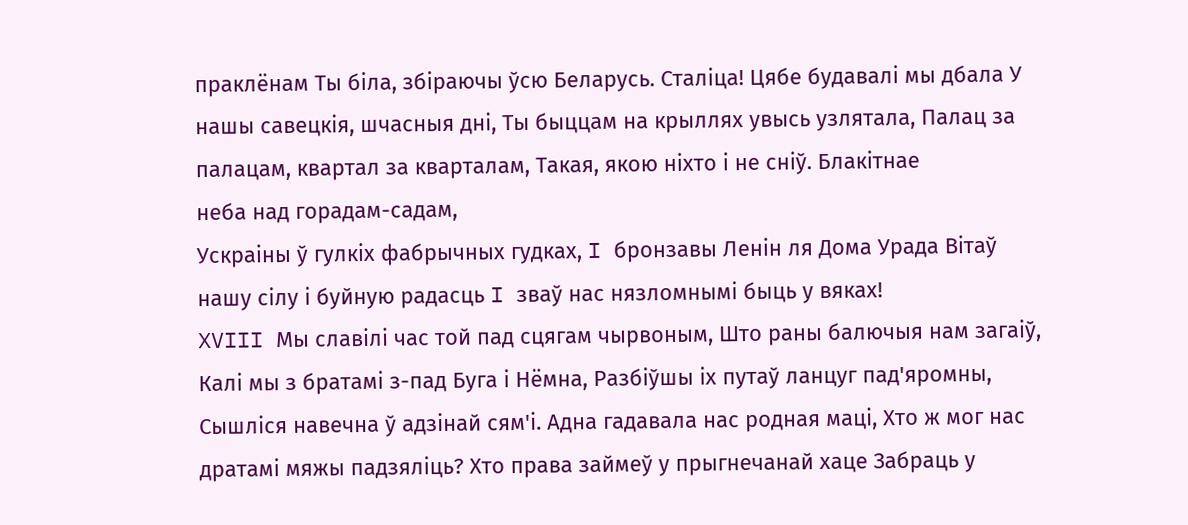праклёнам Ты біла, збіраючы ўсю Беларусь. Сталіца! Цябе будавалі мы дбала У нашы савецкія, шчасныя дні, Ты быццам на крыллях увысь узлятала, Палац за палацам, квартал за кварталам, Такая, якою ніхто і не сніў. Блакітнае
неба над горадам-садам,
Ускраіны ў гулкіх фабрычных гудках, I бронзавы Ленін ля Дома Урада Вітаў нашу сілу і буйную радасць I зваў нас нязломнымі быць у вяках!
XVIII Мы славілі час той пад сцягам чырвоным, Што раны балючыя нам загаіў, Калі мы з братамі з-пад Буга і Нёмна, Разбіўшы іх путаў ланцуг пад'яромны, Сышліся навечна ў адзінай сям'і. Адна гадавала нас родная маці, Хто ж мог нас дратамі мяжы падзяліць? Хто права займеў у прыгнечанай хаце Забраць у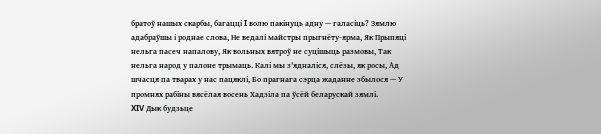братоў нашых скарбы, багацці I волю пакінуць адну — галасіць? Зямлю адабраўшы і роднае слова, Не ведалі майстры прыгнёту-ярма, Як Прыпяці нельга пасеч напалову, Як вольных вятроў не суцішыць размовы, Так нельга народ у палоне трымаць. Калі мы з'ядналіся, слёзы, як росы, Ад шчасця па тварах у нас пацяклі, Бо прагнага сэрца жаданне збылося — У промнях рабіны вясёлая восень Хадзіла па ўсёй беларускай зямлі.
XIV Дык будзьце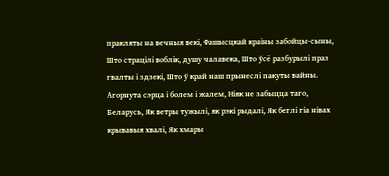пракляты на вечныя векі, Фашысцкай краіны забойцы-сыны, Што страцілі воблік, душу чалавека, Што ўсё разбурылі праз гвалты і здзекі, Што ў край наш прынеслі пакуты вайны. Агорнута сэрца і болем і жалем, Ніяк не забыцца таго, Беларусь, Як ветры тужылі, як рэкі рыдалі, Як беглі гіа нівах крывавыя хвалі, Як хмары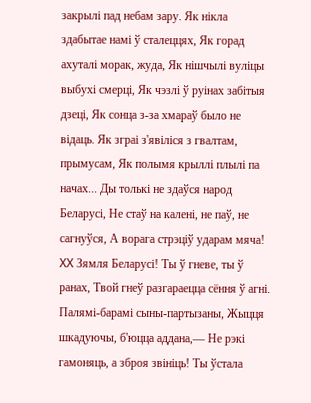закрылі пад небам зару. Як нікла здабытае намі ў сталеццях, Як горад ахуталі морак, жуда, Як нішчылі вуліцы выбухі смерці, Як чэзлі ў руінах забітыя дзеці, Як сонца з-за хмараў было не відаць. Як зграі з'явіліся з гвалтам, прымусам, Як полымя крыллі плылі па начах... Ды толькі не здаўся народ Беларусі, Не стаў на калені, не паў, не сагнуўся, А ворага стрэціў ударам мяча!
XX Зямля Беларусі! Ты ў гневе, ты ў ранах, Твой гнеў разгараецца сёння ў агні. Палямі-барамі сыны-партызаны, Жыцця шкадуючы, б'юцца аддана,— Не рэкі гамоняць, а зброя звініць! Ты ўстала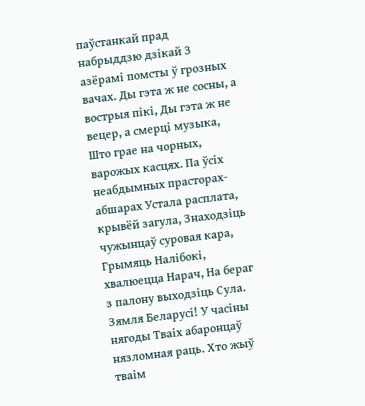паўстанкай прад набрыддзю дзікай З азёрамі помсты ў грозных вачах. Ды гэта ж не сосны, а вострыя пікі, Ды гэта ж не вецер, а смерці музыка, Што грае на чорных, варожых касцях. Па ўсіх неабдымных прасторах-абшарах Устала расплата, крывёй загула, Знаходзіць чужынцаў суровая кара, Грымяць Налібокі, хвалюецца Нарач, На бераг з палону выходзіць Сула. Зямля Беларусі! У часіны нягоды Тваіх абаронцаў нязломная раць. Хто жыў тваім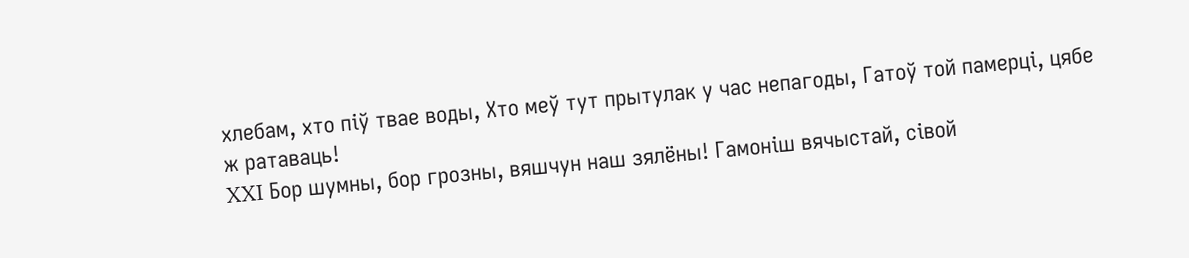хлебам, хто піў твае воды, Хто меў тут прытулак у час непагоды, Гатоў той памерці, цябе ж ратаваць!
XXI Бор шумны, бор грозны, вяшчун наш зялёны! Гамоніш вячыстай, сівой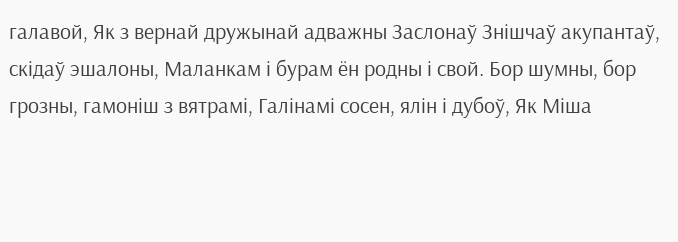галавой, Як з вернай дружынай адважны Заслонаў Знішчаў акупантаў, скідаў эшалоны, Маланкам і бурам ён родны і свой. Бор шумны, бор грозны, гамоніш з вятрамі, Галінамі сосен, ялін і дубоў, Як Міша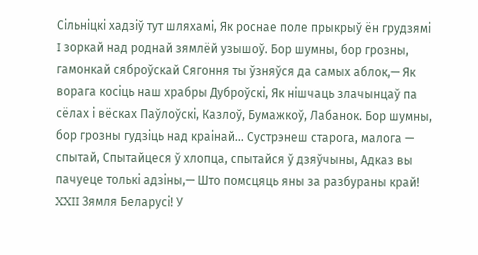Сільніцкі хадзіў тут шляхамі, Як роснае поле прыкрыў ён грудзямі I зоркай над роднай зямлёй узышоў. Бор шумны, бор грозны, гамонкай сяброўскай Сягоння ты ўзняўся да самых аблок,— Як ворага косіць наш храбры Дуброўскі, Як нішчаць злачынцаў па сёлах і вёсках Паўлоўскі, Казлоў, Бумажкоў, Лабанок. Бор шумны, бор грозны гудзіць над краінай... Сустрэнеш старога, малога — спытай, Спытайцеся ў хлопца, спытайся ў дзяўчыны, Адказ вы пачуеце толькі адзіны,— Што помсцяць яны за разбураны край!
XXII Зямля Беларусі! У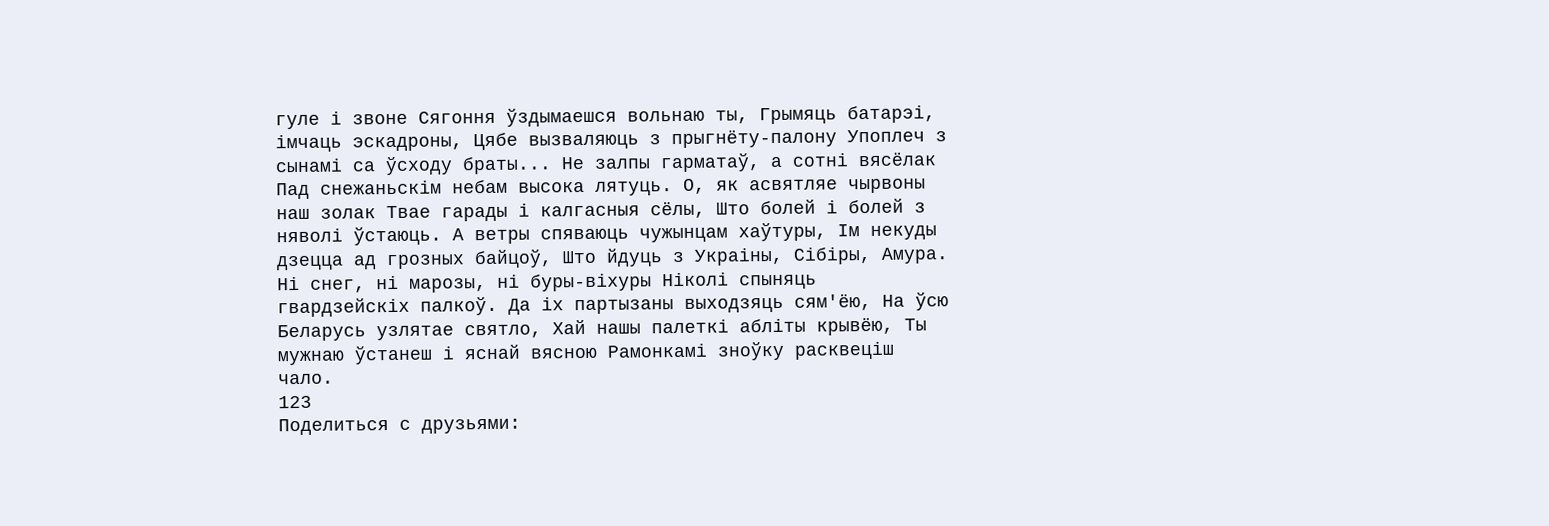гуле і звоне Сягоння ўздымаешся вольнаю ты, Грымяць батарэі, імчаць эскадроны, Цябе вызваляюць з прыгнёту-палону Упоплеч з сынамі са ўсходу браты... Не залпы гарматаў, а сотні вясёлак Пад снежаньскім небам высока лятуць. О, як асвятляе чырвоны наш золак Твае гарады і калгасныя сёлы, Што болей і болей з няволі ўстаюць. А ветры спяваюць чужынцам хаўтуры, Ім некуды дзецца ад грозных байцоў, Што йдуць з Украіны, Сібіры, Амура. Ні снег, ні марозы, ні буры-віхуры Ніколі спыняць гвардзейскіх палкоў. Да іх партызаны выходзяць сям'ёю, На ўсю Беларусь узлятае святло, Хай нашы палеткі абліты крывёю, Ты мужнаю ўстанеш і яснай вясною Рамонкамі зноўку расквеціш чало.
123
Поделиться с друзьями: